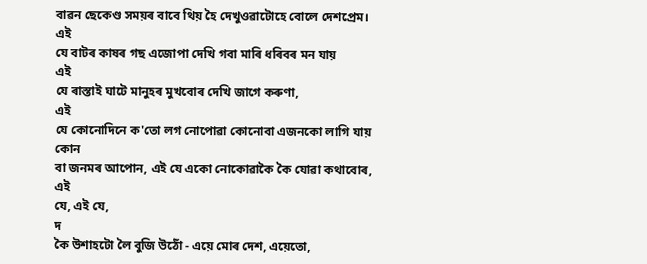বাৱন ছেকেণ্ড সময়ৰ বাবে থিয় হৈ দেখুওৱাটোহে বোলে দেশপ্ৰেম।
এই
যে বাটৰ কাষৰ গছ এজোপা দেখি গবা মাৰি ধৰিবৰ মন যায়
এই
যে ৰাস্তাই ঘাটে মানুহৰ মুখবোৰ দেখি জাগে কৰুণা,
এই
যে কোনোদিনে ক'তো লগ নোপোৱা কোনোবা এজনকো লাগি যায়
কোন
বা জনমৰ আপোন, এই যে একো নোকোৱাকৈ কৈ যোৱা কথাবোৰ,
এই
যে, এই যে,
দ
কৈ উশাহটো লৈ বুজি উঠোঁ - এয়ে মোৰ দেশ, এয়েতো,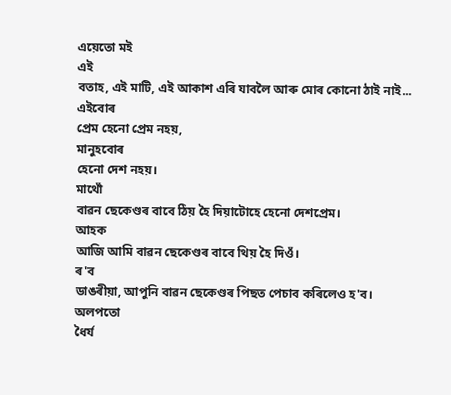এয়েতো মই
এই
বতাহ, এই মাটি, এই আকাশ এৰি যাবলৈ আৰু মোৰ কোনো ঠাই নাই...
এইবোৰ
প্ৰেম হেনো প্ৰেম নহয়,
মানুহবোৰ
হেনো দেশ নহয়।
মাথোঁ
বাৱন ছেকেণ্ডৰ বাবে ঠিয় হৈ দিয়াটোহে হেনো দেশপ্ৰেম।
আহক
আজি আমি বাৱন ছেকেণ্ডৰ বাবে থিয় হৈ দিওঁ।
ৰ'ব
ডাঙৰীয়া, আপুনি বাৱন ছেকেণ্ডৰ পিছত পেচাব কৰিলেও হ'ব।
অলপতো
ধৈৰ্য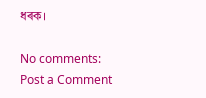ধৰক।

No comments:
Post a Comment